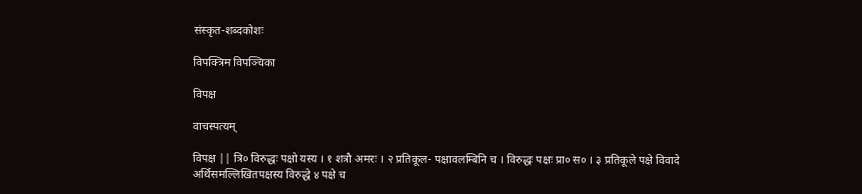संस्कृत-शब्दकोशः

विपक्त्रिम विपञ्चिका

विपक्ष

वाचस्पत्यम्

विपक्ष || त्रि० विरुद्धः पक्षो यस्य । १ शत्रौ अमरः । २ प्रतिकूल- पक्षावलम्बिनि च । विरुद्धः पक्षः प्रा० स० । ३ प्रतिकूले पक्षे विवादे अर्थिसमल्लिखितपक्षस्य विरुद्धे ४ पक्षे च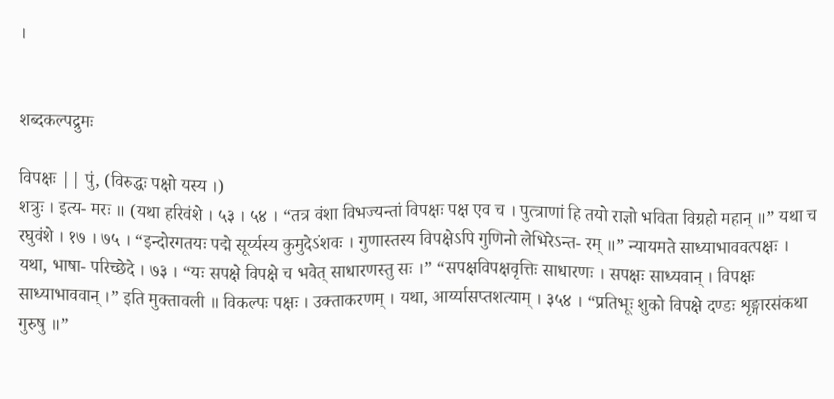।


शब्दकल्पद्रुमः

विपक्षः || पुं, (विरुद्धः पक्षो यस्य ।)
शत्रुः । इत्य- मरः ॥ (यथा हरिवंशे । ५३ । ५४ । “तत्र वंशा विभज्यन्तां विपक्षः पक्ष एव च । पुत्त्राणां हि तयो राज्ञो भविता विग्रहो महान् ॥” यथा च रघुवंशे । १७ । ७५ । “इन्दोरगतयः पद्मे सूर्य्यस्य कुमुदेऽंशवः । गुणास्तस्य विपक्षेऽपि गुणिनो लेभिरेऽन्त- रम् ॥” न्यायमते साध्याभाववत्पक्षः । यथा, भाषा- परिच्छेदे । ७३ । “यः सपक्षे विपक्षे च भवेत् साधारणस्तु सः ।” “सपक्षविपक्षवृत्तिः साधारणः । सपक्षः साध्यवान् । विपक्षः साध्याभाववान् ।” इति मुक्तावली ॥ विकल्पः पक्षः । उक्ताकरणम् । यथा, आर्य्यासप्तशत्याम् । ३५४ । “प्रतिभूः शुको विपक्षे दण्डः शृङ्गारसंकथा गुरुषु ॥”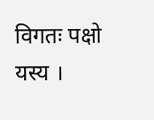विगतः पक्षो यस्य ।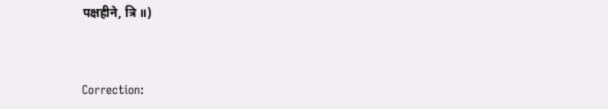पक्षहीने, त्रि ॥)



Correction: